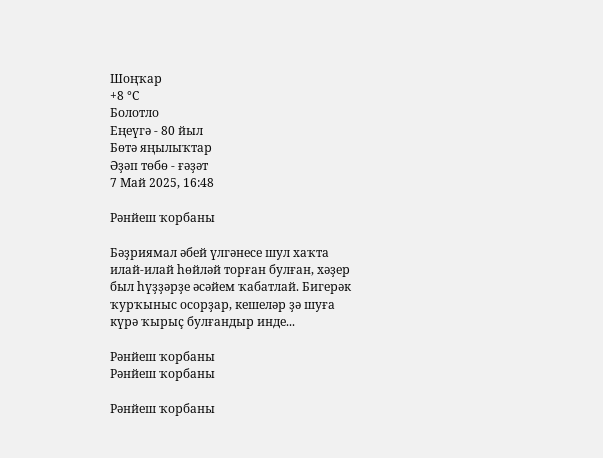Шоңҡар
+8 °С
Болотло
Еңеүгә - 80 йыл
Бөтә яңылыҡтар
Әҙәп төбө - ғәҙәт
7 Май 2025, 16:48

Рәнйеш ҡорбаны

Бәҙриямал әбей үлгәнесе шул хаҡта илай-илай һөйләй торған булған, хәҙер был һүҙҙәрҙе әсәйем ҡабатлай. Бигерәк ҡурҡыныс осорҙар, кешеләр ҙә шуға күрә ҡырыҫ булғандыр инде...

Рәнйеш ҡорбаны
Рәнйеш ҡорбаны

Рәнйеш ҡорбаны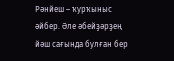Рәнйеш – ҡурҡыныс әйбер. Әле әбейҙәрҙең йәш сағында булған бер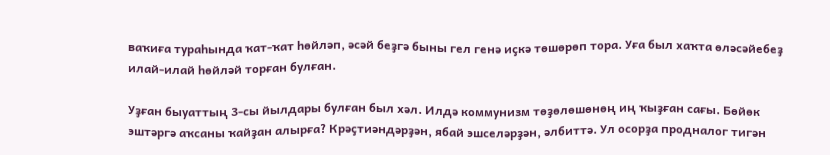ваҡиға тураһында ҡат-ҡат һөйләп, әсәй беҙгә быны гел генә иҫкә төшөрөп тора. Уға был хаҡта өләсәйебеҙ илай-илай һөйләй торған булған.

Уҙған быуаттың 3-сы йылдары булған был хәл. Илдә коммунизм төҙөлөшөнөң иң ҡыҙған сағы. Бөйөк эштәргә аҡсаны ҡайҙан алырға? Крәҫтиәндәрҙән, ябай эшселәрҙән, әлбиттә. Ул осорҙа продналог тигән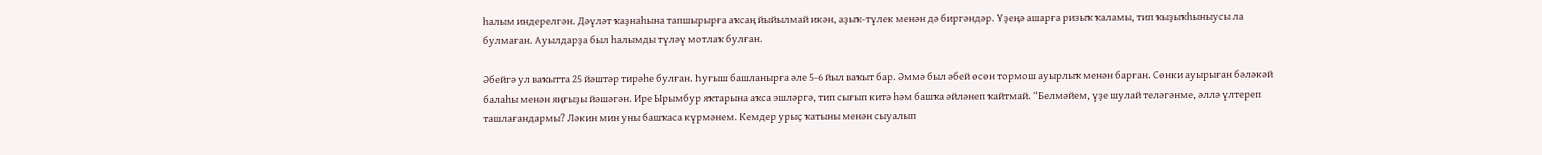һалым индерелгән. Дәүләт ҡаҙнаһына тапшырырға аҡсаң йыйылмай икән, аҙыҡ-түлек менән дә биргәндәр. Үҙеңә ашарға ризыҡ ҡаламы, тип ҡыҙыҡһыныусы ла булмаған. Ауылдарҙа был һалымды түләү мотлаҡ булған.

Әбейгә ул ваҡытта 25 йәштәр тирәһе булған. Һуғыш башланырға әле 5-6 йыл ваҡыт бар. Әммә был әбей өсөн тормош ауырлыҡ менән барған. Сөнки ауырыған бәләкәй балаһы менән яңғыҙы йәшәгән. Ире Ырымбур яҡтарына аҡса эшләргә, тип сығып китә һәм башҡа әйләнеп ҡайтмай. “Белмәйем, үҙе шулай теләгәнме, әллә үлтереп ташлағандармы? Ләкин мин уны башҡаса күрмәнем. Кемдер урыҫ ҡатыны менән сыуалып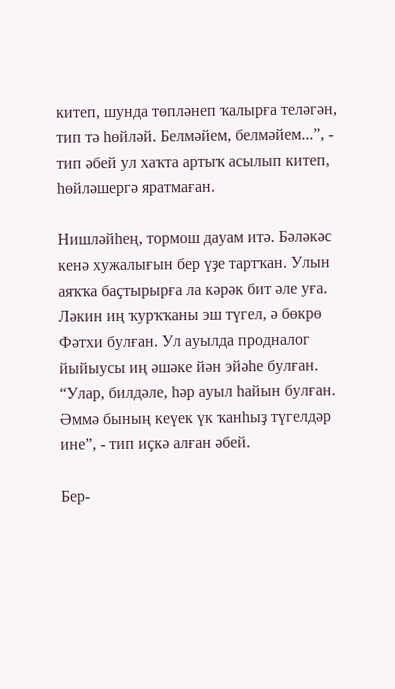китеп, шунда төпләнеп ҡалырға теләгән, тип тә һөйләй. Белмәйем, белмәйем...”, - тип әбей ул хаҡта артыҡ асылып китеп, һөйләшергә яратмаған.

Нишләйһең, тормош дауам итә. Бәләкәс кенә хужалығын бер үҙе тартҡан. Улын аяҡҡа баҫтырырға ла кәрәк бит әле уға. Ләкин иң ҡурҡҡаны эш түгел, ә бөкрө Фәтхи булған. Ул ауылда продналог йыйыусы иң әшәке йән эйәһе булған. “Улар, билдәле, һәр ауыл һайын булған. Әммә бының кеүек үк ҡанһыҙ түгелдәр ине”, - тип иҫкә алған әбей.

Бер-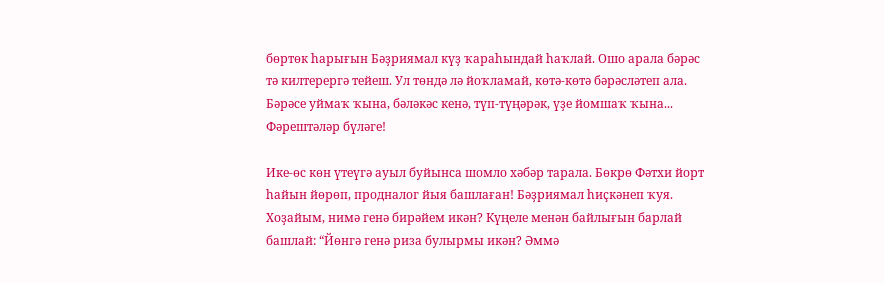бөртөк һарығын Бәҙриямал күҙ ҡараһындай һаҡлай. Ошо арала бәрәс тә килтерергә тейеш. Ул төндә лә йоҡламай, көтә-көтә бәрәсләтеп ала. Бәрәсе уймаҡ ҡына, бәләкәс кенә, түп-түңәрәк, үҙе йомшаҡ ҡына... Фәрештәләр бүләге!

Ике-өс көн үтеүгә ауыл буйынса шомло хәбәр тарала. Бөкрө Фәтхи йорт һайын йөрөп, продналог йыя башлаған! Бәҙриямал һиҫкәнеп ҡуя. Хоҙайым, нимә генә бирәйем икән? Күңеле менән байлығын барлай башлай: “Йөнгә генә риза булырмы икән? Әммә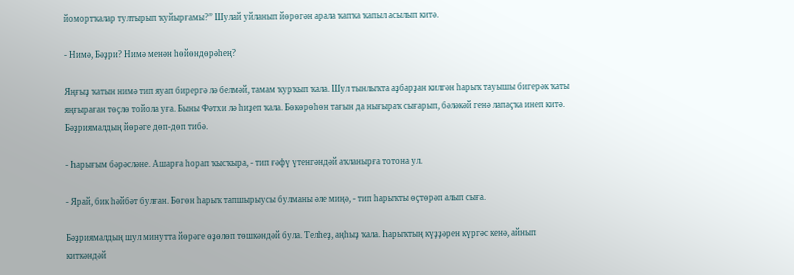йомортҡалар тултырып ҡуйырғамы?” Шулай уйланып йөрөгән арала ҡапҡа ҡапыл асылып китә.

- Нимә, Бәҙри? Нимә менән һөйөндөрәһең?

Яңғыҙ ҡатын нимә тип яуап бирергә лә белмәй, тамам ҡурҡып ҡала. Шул тынлыҡта аҙбарҙан килгән һарыҡ тауышы бигерәк ҡаты яңғыраған төҫлө тойола уға. Быны Фәтхи лә һиҙеп ҡала. Бөкөрөһөн тағын да нығыраҡ сығарып, бәләкәй генә лапаҫҡа инеп китә. Бәҙриямалдың йөрәге дөп-дөп тибә.

- Һарығым бәрәсләне. Ашарға һорап ҡысҡыра, - тип ғәфү үтенгәндәй аҡланырға тотона ул.

- Ярай, бик һәйбәт булған. Бөгөн һарыҡ тапшырыусы булманы әле миңә, - тип һарыҡты өҫтөрәп алып сыға.

Бәҙриямалдың шул минутта йөрәге өҙөлөп төшкәндәй була. Телһеҙ, аңһыҙ ҡала. Һарыҡтың күҙҙәрен күргәс кенә, айнып киткәндәй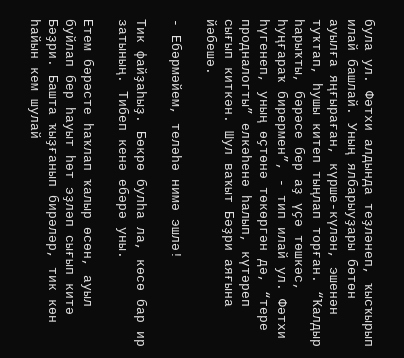була ул. Фәтхи алдында теҙләнеп, ҡысҡырып илай башлай. Уның ялбарыуҙары бөтөн ауылға яңғыраған, күрше-күлән, эшенән туҡтап, һушы китеп тыңлап торған. “Ҡалдыр һарыҡты, бәрәсе бер аҙ үҫә төшкәс, һуңғараҡ бирермен”, - тип илай ул. Фәтхи һүгенеп, уның өҫтөнә төкөргән дә, “тере продналогты” елкәһенә һалып, күтәреп сығып киткән. Шул ваҡыт Бәҙри аяғына йәбешә.

- Ебәрмәйем, теләһә нимә эшлә!

Тик файҙаһыҙ. Бөкрө булһа ла, көсө бар ир затының. Тибеп кенә ебәрә уны.

Етем бәрәсте һаҡлап ҡалыр өсөн, ауыл буйлап бер һауыт һөт эҙләп сығып китә Бәҙри. Башта ҡыҙғанып бирәләр, тик көн һайын кем шулай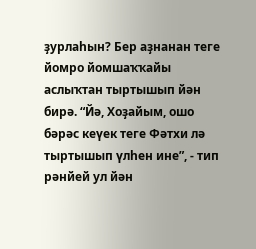ҙурлаһын? Бер аҙнанан теге йомро йомшаҡҡайы аслыҡтан тыртышып йән бирә. “Йә, Хоҙайым, ошо бәрәс кеүек теге Фәтхи лә тыртышып үлһен ине”, - тип рәнйей ул йән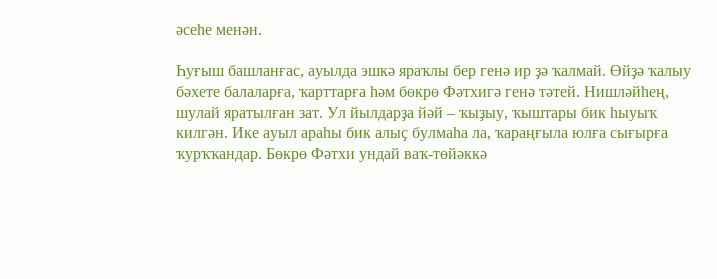әсеһе менән.

Һуғыш башланғас, ауылда эшкә яраҡлы бер генә ир ҙә ҡалмай. Өйҙә ҡалыу бәхете балаларға, ҡарттарға һәм бөкрө Фәтхигә генә тәтей. Нишләйһең, шулай яратылған зат. Ул йылдарҙа йәй – ҡыҙыу, ҡыштары бик һыуыҡ килгән. Ике ауыл араһы бик алыҫ булмаһа ла, ҡараңғыла юлға сығырға ҡурҡҡандар. Бөкрө Фәтхи ундай ваҡ-төйәккә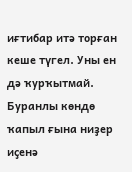иғтибар итә торған кеше түгел. Уны ен дә ҡурҡытмай. Буранлы көндө ҡапыл ғына ниҙер иҫенә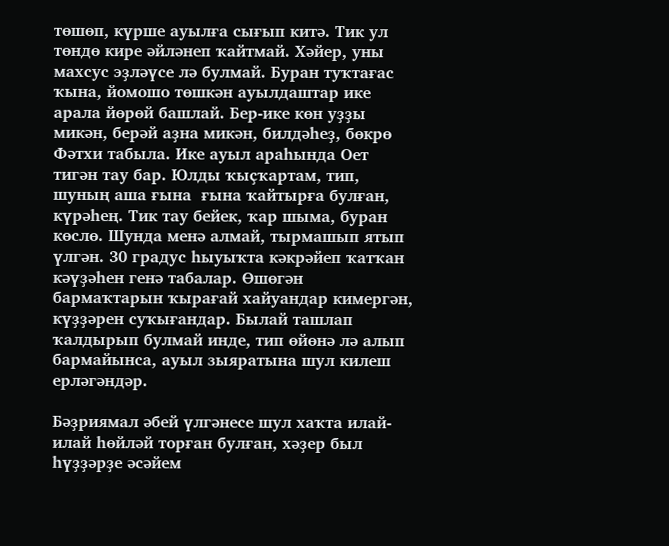төшөп, күрше ауылға сығып китә. Тик ул төндө кире әйләнеп ҡайтмай. Хәйер, уны махсус эҙләүсе лә булмай. Буран туҡтағас ҡына, йомошо төшкән ауылдаштар ике арала йөрөй башлай. Бер-ике көн уҙҙы микән, берәй аҙна микән, билдәһеҙ, бөкрө Фәтхи табыла. Ике ауыл араһында Оет тигән тау бар. Юлды ҡыҫҡартам, тип, шуның аша ғына  ғына ҡайтырға булған, күрәһең. Тик тау бейек, ҡар шыма, буран көслө. Шунда менә алмай, тырмашып ятып үлгән. 30 градус һыуыҡта кәкрәйеп ҡатҡан кәүҙәһен генә табалар. Өшөгән бармаҡтарын ҡырағай хайуандар кимергән, күҙҙәрен суҡығандар. Былай ташлап ҡалдырып булмай инде, тип өйөнә лә алып бармайынса, ауыл зыяратына шул килеш ерләгәндәр.

Бәҙриямал әбей үлгәнесе шул хаҡта илай-илай һөйләй торған булған, хәҙер был һүҙҙәрҙе әсәйем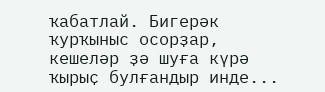ҡабатлай. Бигерәк ҡурҡыныс осорҙар, кешеләр ҙә шуға күрә ҡырыҫ булғандыр инде...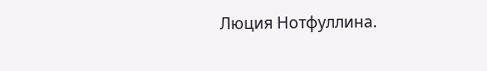Люция Нотфуллина.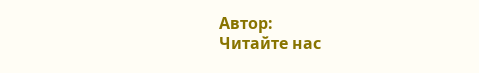Автор:
Читайте нас